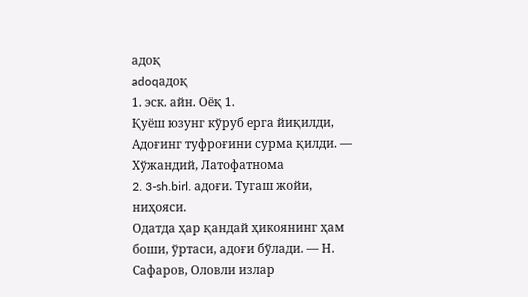адоқ
adoqадоқ
1. эск. айн. Оёқ 1.
Қуёш юзунг кўруб ерга йиқилди, Адоғинг туфроғини сурма қилди. — Хўжандий, Латофатнома
2. 3-sh.birl. адоғи. Тугаш жойи, ниҳояси.
Одатда ҳар қандай ҳикоянинг ҳам боши, ўртаси, адоғи бўлади. — Н. Сафаров, Оловли излар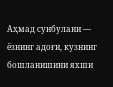Аҳмад сунбулани — ёзнинг адоғи, кузнинг бошланишини яхши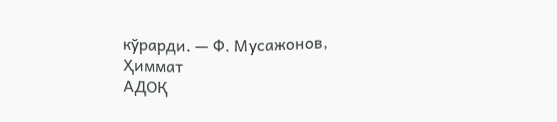кўрарди. — Ф. Мусажонов, Ҳиммат
АДОҚ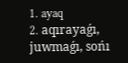1. ayaq
2. aqırayaǵı, juwmaǵı, sońı